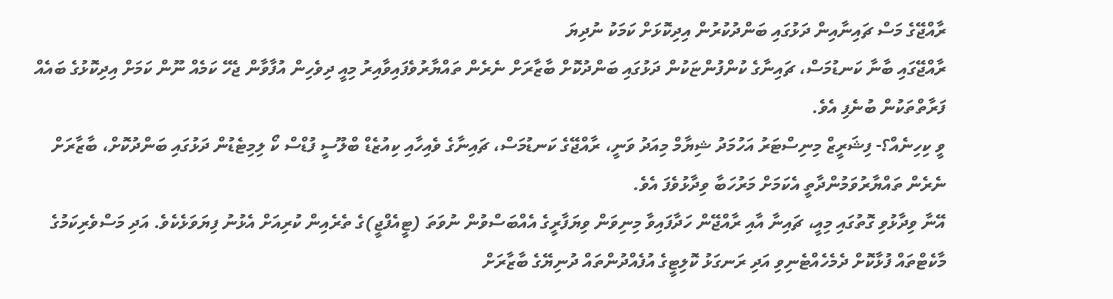ރާއްޖޭގެ މަސް ޗައިނާއިން ދަޅުގައި ބަންދުކުރުން އިދިކޮޅަށް ކަމަކު ނުދިޔަ
ރާއްޖޭގައި ބާނާ ކަނޑުމަސް، ޗައިނާގެ ކުންފުންޏަކުން ދަޅުގައި ބަންދުކޮށް ބާޒާރަށް ނެރެން ތައްޔާރުވެފައިވާއިރު މިއީ ދިވެހިން އުފާވާން ޖެހޭ ކަމެއް ނޫން ކަމަށް އިދިކޮޅުގެ ބައެއް ފަރާތްތަކުން ބުނެފި އެވެ.
ވީ ކިހިނެއް؟- ފިޝަރީޒް މިނިސްޓަރު އަހުމަދު ޝިޔާމް މިއަދު ވަނީ، ރާއްޖޭގެ ކަނޑުމަސް، ޗައިނާގެ ވެއިހާއި ކިއުޒެޑް ބްލޫސީ ފުޑްސް ކޯ ލިމިޓެޑުން ދަޅުގައި ބަންދުކޮށް، ބާޒާރަށް ނެރެން ތައްޔާރުވަމުންދާތީ އެކަމަށް މަރުހަބާ ވިދާޅުވެފަ އެވެ.
އޭނާ ވިދާޅުވި ގޮތުގައި މިއީ، ޗައިނާ އާއި ރާއްޖޭން ހަދާފައިވާ މިނިވަން ވިޔަފާރީގެ އެއްބަސްވުން ނުވަތަ (ޓީއެފްޖީ)ގެ ތެރެއިން ކުރިއަށް އެޅުނު ފިޔަވަޅެކެވެ. އަދި މަސްވެރިކަމުގެ މާކެޓްތައް ފުޅާކޮށް ދެމެހެއްޓެނިވި އަދި ރަނގަޅު ކޮލިޓީގެ އުފެއްދުންތައް ދުނިޔޭގެ ބާޒާރަށް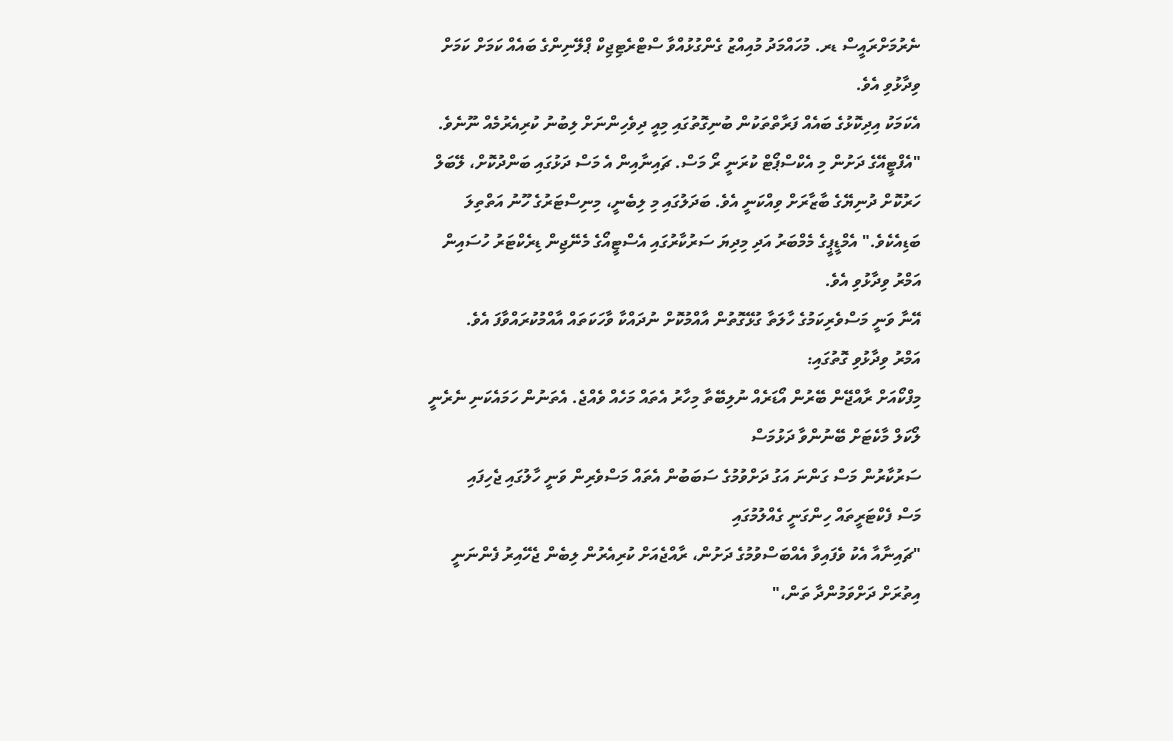ނެރުމަށްރައީސް ޑރ. މުހައްމަދު މުއިއްޒު ގެންގުޅުއްވާ ސްޓްރެޓިޖިކް ޕްލޭނިންގެ ބައެއް ކަމަށް ކަމަށް ވިދާޅުވި އެވެ.
އެކަމަކު އިދިކޮޅުގެ ބައެއް ފަރާތްތަކުން ބުނިގޮތުގައި މިއީ ދިވެހިންނަށް ލިބުނު ކުރިއެރުމެއް ނޫނެވެ.
"އެފްޓީއޭގެ ދަށުން މި އެކްސްޕޯޓް ކުރަނީ ރޯ މަސް. ޗައިނާއިން އެ މަސް ދަޅުގައި ބަންދުކޮށް، ލޭބަލް ހަރުކޮށް ދުނިޔޭގެ ބާޒާރަށް ވިއްކަނީ އެވެ. ބަދަލުގައި މި ލިބެނީ، މިނިސްޓަރުގެ ހޫނު އަތްތިލަ ބަޑިއެކެވެ." އެމްޑީޕީގެ މެމްބަރު އަދި މިދިޔަ ސަރުކާރުގައި އެސްޓީއޯގެ މެނޭޖިން ޑިރެކްޓަރު ހުސައިން އަމްރު ވިދާޅުވި އެވެ.
އޭނާ ވަނީ މަސްވެރިކަމުގެ ހާލަތާ ގުޅޭގޮތުން އާއްމުކޮށް ނުދައްކާ ވާހަކަތައް އާއްމުކުރައްވާފަ އެވެ.
އަމްރު ވިދާޅުވި ގޮތުގައި:
މިފްކޯއަށް ރާއްޖޭން ބޭރުން އޯޑަރެއް ނުލިބޭތާ މިހާރު އެތައް މަހެއް ވެއްޖެ. އެތަނުން ހަމައެކަނި ނެރެނީ ލޯކަލް މާކެޓަށް ބޭނުންވާ ދަޅުމަސް
ސަރުކާރުން މަސް ގަންނަ އަގު ދަށްވުމުގެ ސަބަބުން އެތައް މަސްވެރިން ވަނީ ހާލުގައި ޖެހިފައި
މަސް ފެކްޓަރީތައް ހިންގަނީ ގެއްލުމުގައި
"ޗައިނާއާ އެކު ވެފައިވާ އެއްބަސްވުމުގެ ދަށުން، ރާއްޖެއަށް ކުރިއެރުން ލިބެން ޖެހޭއިރު ފެންނަނީ އިތުރަށް ދަށްވަމުންދާ ތަން،"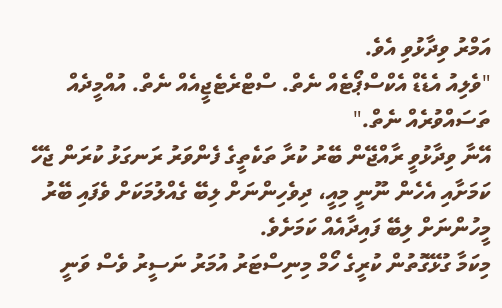އަމްރު ވިދާޅުވި އެވެ.
"ވެލިއު އެޑެޑް އެކްސްޕޯޓެއް ނެތް. ސްޓްރެޓެޖީއެއް ނެތް. އުއްމީދެއް ތަސައްވުރެއް ނެތް."
އޭނާ ވިދާޅުވީ ރާއްޖޭން ބޭރު ކުރާ ތަކެތީގެ ފެންވަރު ރަނގަޅު ކުރަން ޖެހޭ ކަމަށާއި އެހެން ނޫނީ މިއީ، ދިވެހިންނަށް ލިބޭ ގެއްލުމަކަށް ވެފައި ބޭރު މީހުންނަށް ލިބޭ ފައިދާއެއް ކަމަށެވެ.
މިކަމާ ގުޅޭގޮތުން ކުރީގެ ހޯމް މިނިސްޓަރު އުމަރު ނަސީރު ވެސް ވަނީ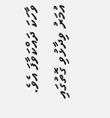ވާހަކަ ދައްކަވާފަ އެވެ.
އުމަރު ވިދާޅުވި ގޮތުގައި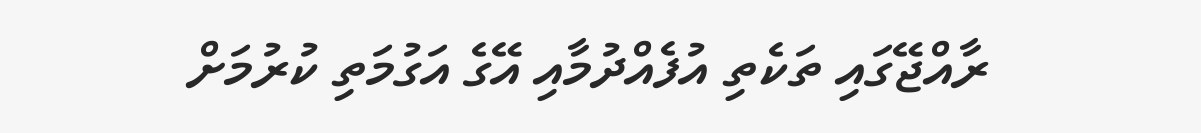ރާއްޖޭގައި ތަކެތި އުފެއްދުމާއި އޭގެ އަގުމަތި ކުރުމަށް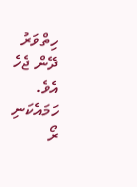ހިތްވަރު ދޭން ޖެހެ އެވެ. ހަމައެކަނި ރޯ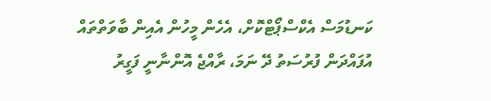ކަނޑުމަސް އެކްސްޕޯޓްކޮށް، އެހެން މީހުން އެއިން ބާވަތްތައް އުފައްދަން ފުރުސަތު ދޭ ނަމަ، ރާއްޖެ އޮންނާނީ ފަގީރު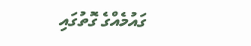ގައުމެއްގެ ގޮތުގައި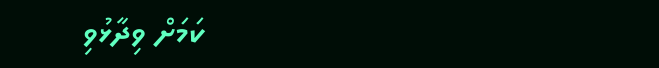ކަމަށް ވިދާޅުވި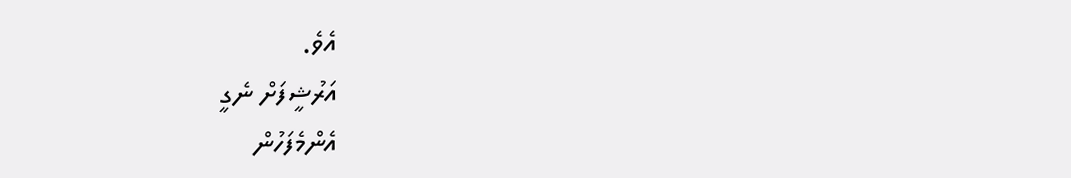އެވެ.
އަރުޝީފަށް ނެގީ
އެންމެފަހުން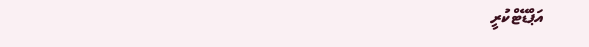އަޕްޑޭޓްކުރީ